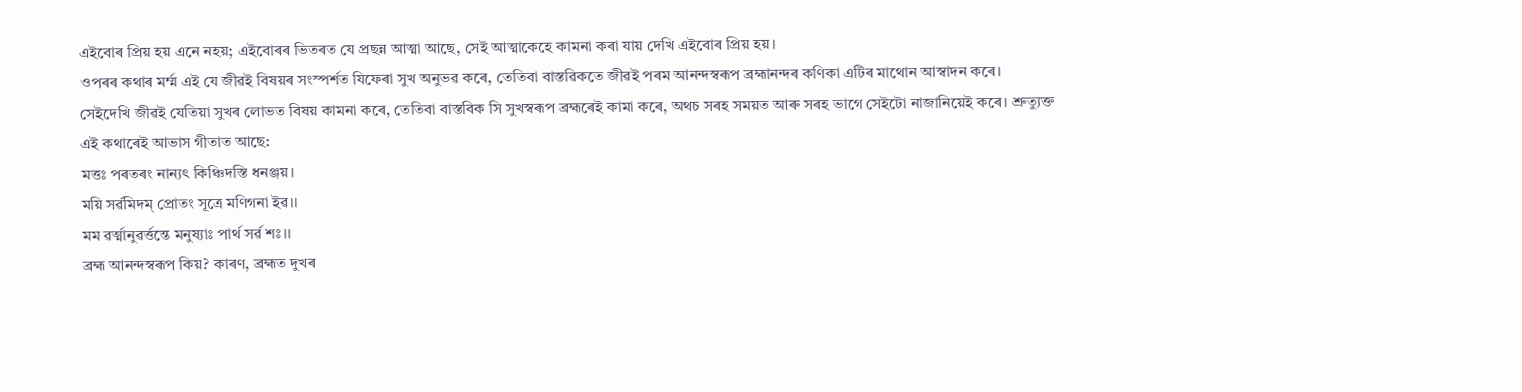এইবোৰ প্ৰিয় হয় এনে নহয়; এইবোৰৰ ভিতৰত যে প্ৰছন্ন আত্মা আছে, সেই আত্মাকেহে কামনা কৰা যায় দেখি এইবোৰ প্ৰিয় হয়।
ওপৰৰ কথাৰ মৰ্ম্ম এই যে জীৱই বিষয়ৰ সংস্পৰ্শত যিফেৰা সুখ অনুভৱ কৰে, তেতিবা বাস্তৱিকতে জীৱই পৰম আনন্দস্বৰূপ ব্ৰহ্মানন্দৰ কণিকা এটিৰ মাথোন আস্বাদন কৰে। সেইদেখি জীৱই যেতিয়া সুখৰ লোভত বিষয় কামনা কৰে, তেতিবা বাস্তবিক সি সুখস্বৰূপ ব্ৰহ্মৰেই কামা কৰে, অথচ সৰহ সময়ত আৰু সৰহ ভাগে সেইটো নাজানিয়েই কৰে। শ্ৰুত্যুক্ত এই কথাৰেই আভাস গীতাত আছে:
মত্তঃ পৰতৰং নান্যৎ কিঞ্চিদস্তি ধনঞ্জয়।
ময়ি সৰ্ৱমিদম্ প্ৰোতং সূত্ৰে মণিগনা ইৱ।।
মম ৱৰ্ত্মানুৱৰ্ত্তন্তে মনুষ্যাঃ পাৰ্থ সৰ্ৱ শঃ।।
ব্ৰহ্ম আনন্দস্বৰূপ কিয়? কাৰণ, ব্ৰহ্মত দুখৰ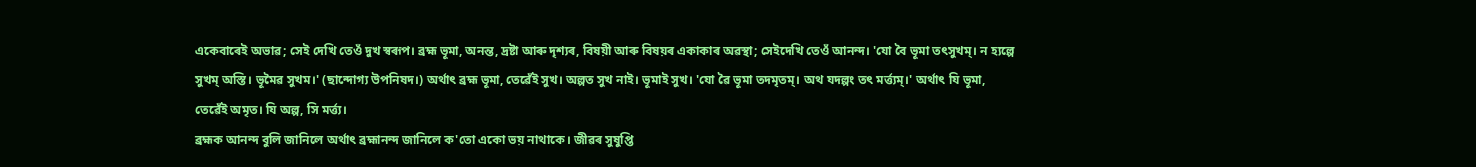একেবাৰেই অভাৱ; সেই দেখি তেওঁ দুখ স্বৰূপ। ব্ৰহ্ম ভূমা, অনন্ত, দ্ৰষ্টা আৰু দৃশ্যৰ, বিষয়ী আৰু বিষয়ৰ একাকাৰ অৱস্থা; সেইদেখি তেওঁ আনন্দ। 'যো বৈ ভূমা তৎসুখম্। ন হ্যল্পে সুখম্ অস্তি। ভূমৈৱ সুখম।' (ছান্দোগ্য উপনিষদ।) অৰ্থাৎ ব্ৰহ্ম ভূমা, তেৱেঁই সুখ। অল্পত সুখ নাই। ভূমাই সুখ। 'যো ৱৈ ভূমা তদমৃতম্। অথ যদল্পং তৎ মৰ্ত্ত্যম্।' অৰ্থাৎ যি ভূমা, তেৱেঁই অমৃত। যি অল্প, সি মৰ্ত্ত্য।
ব্ৰহ্মক আনন্দ বুলি জানিলে অৰ্থাৎ ব্ৰহ্মানন্দ জানিলে ক'তো একো ভয় নাথাকে। জীৱৰ সুষুপ্তি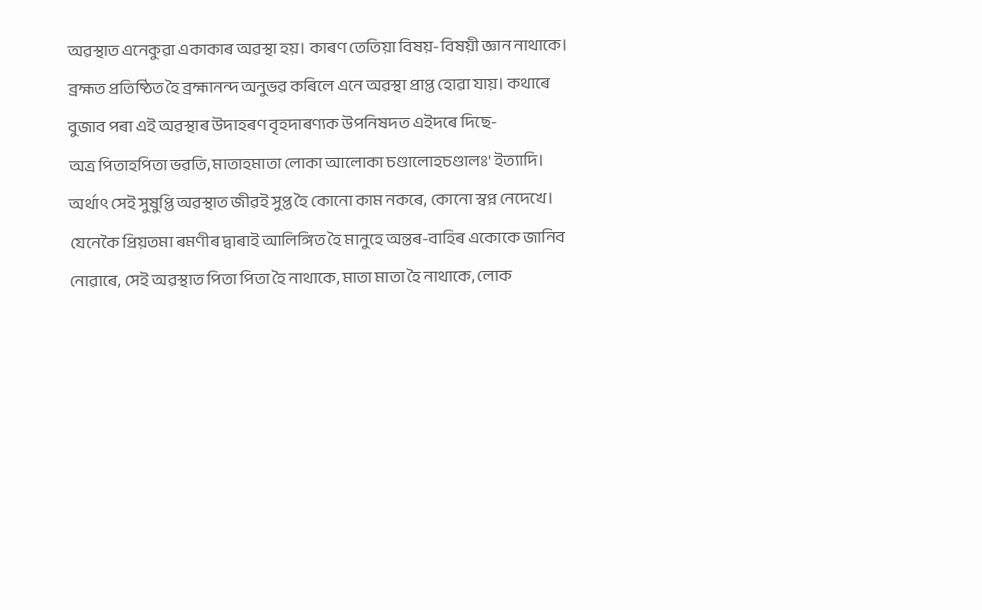অৱস্থাত এনেকুৱা একাকাৰ অৱস্থা হয়। কাৰণ তেতিয়া বিষয়-বিষয়ী জ্ঞান নাথাকে। ব্ৰহ্মত প্ৰতিষ্ঠিত হৈ ব্ৰহ্মানন্দ অনুভৱ কৰিলে এনে অৱস্থা প্ৰাপ্ত হোৱা যায়। কথাৰে বুজাব পৰা এই অৱস্থাৰ উদাহৰণ বৃহদাৰণ্যক উপনিষদত এইদৰে দিছে-
অত্ৰ পিতাহপিতা ভৱতি, মাতাহমাতা লোকা আলোকা চণ্ডালোহচণ্ডালঃ' ইত্যাদি।
অৰ্থাৎ সেই সুষুপ্তি অৱস্থাত জীৱই সুপ্ত হৈ কোনো কাম নকৰে, কোনো স্বপ্ন নেদেখে। যেনেকৈ প্ৰিয়তমা ৰমণীৰ দ্বাৰাই আলিঙ্গিত হৈ মানুহে অন্তৰ-বাহিৰ একোকে জানিব নোৱাৰে, সেই অৱস্থাত পিতা পিতা হৈ নাথাকে, মাতা মাতা হৈ নাথাকে, লোক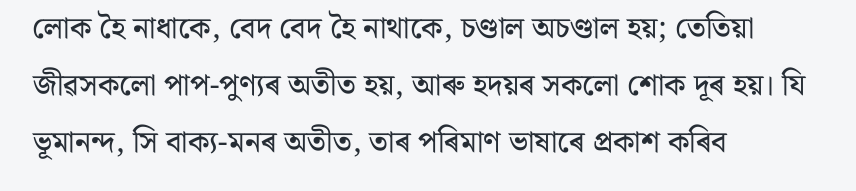লোক হৈ নাধাকে, বেদ বেদ হৈ নাথাকে, চণ্ডাল অচণ্ডাল হয়; তেতিয়া জীৱসকলো পাপ-পুণ্যৰ অতীত হয়, আৰু হদয়ৰ সকলো শোক দূৰ হয়। যি ভূমানন্দ, সি বাক্য-মনৰ অতীত, তাৰ পৰিমাণ ভাষাৰে প্ৰকাশ কৰিব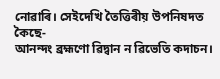নোৱাৰি। সেইদেখি তৈত্তিৰীয় উপনিষদত কৈছে-
আনন্দং ব্ৰহ্মণো ৱিদ্বান ন ৱিভেতি কদাচন।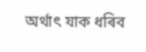অৰ্থাৎ যাক ধৰিব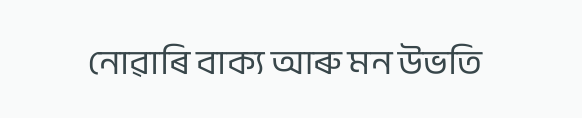নোৱাৰি বাক্য আৰু মন উভতি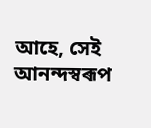আহে, সেই আনন্দস্বৰূপ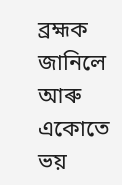ব্ৰহ্মক জানিলে আৰু একোতে ভয়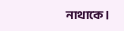নাথাকে।